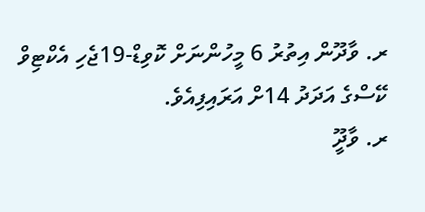ރ. ވާދޫން އިތުރު 6 މީހުންނަށް ކޮވިޑް-19ޖެހި އެކްޓިވް ކޭސްގެ އަދަދު 14ށް އަރައިފިއެވެ.
ރ. ވާދޫީ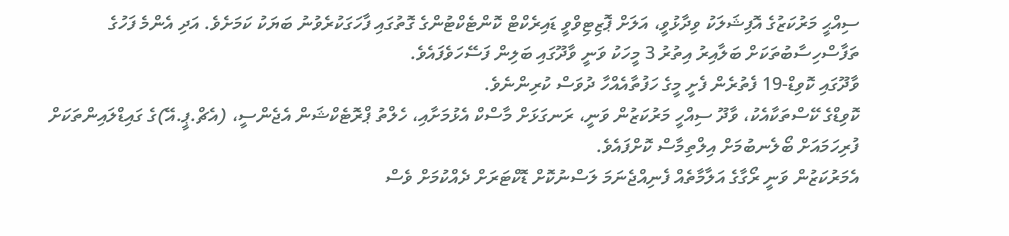ސިއްޙީ މަރުކަޒުގެ އޮފިޝަލަކު ވިދާޅުވީ، އަލަށް ޕޮޒިޓިވްވީ ޑައިރެކްޓް ކޮންޓެކްޓުންގެ ގޮތުގައި ފާހަގަކުރެވުނު ބަޔަކު ކަމަށެވެ. އަދި އެންމެ ފަހުގެ ތަފާސްހިސާބުތަކަށް ބަލާއިރު އިތުރު 3 މީހަކު ވަނީ ވާދޫގައި ބަލިން ފަސޭހަވެފައެވެ.
ވާދޫގައި ކޮވިޑް-19 ފެތުރެން ފެށީ މީގެ ހަފުތާއެއްހާ ދުވަސް ކުރިންނެވެ.
ކޮވިޑްގެ ކޭސްތަކާއެކު، ވާދޫ ސިއްހީ މަރުކަޒުން ވަނީ، ރަނގަޅަށް މާސްކް އެޅުމަށާއި، ހެލްތު ޕްރޮޓެކްޝަން އެޖެންސީ، (އެޗް.ޕީ.އޭ)ގެ ގައިޑްލައިންތަކަށް ފުރިހަމައަށް ބޯލެނބުމަށް އިލްތިމާސް ކޮށްފައެވެ.
އެމަރުކަޒުން ވަނީ ރޯގާގެ އަލާމާތެއް ފެނިއްޖެނަމަ ލަސްނުކޮށް ޑޮކްޓަރަށް ދެއްކުމަށް ވެސް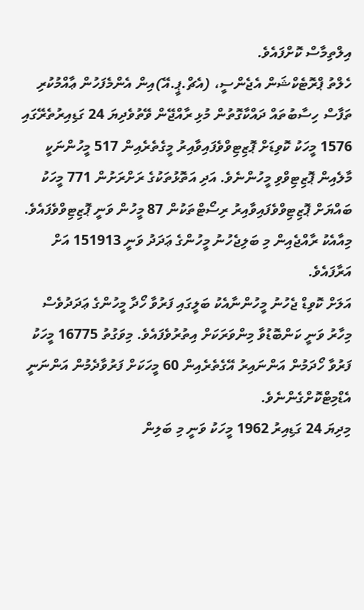އިލްތިމާސް ކޮށްފައެވެ.
ހެލްތު ޕްރޮޓެކްޝަން އެޖެންސީ، (އެޗް.ޕީ.އޭ)އިން އެންމެފަހުން ޢާއްމުކުރި ތަފާސް ހިސާބުތައް ދައްކާގޮތުން މުޅި ރާއްޖޭން ވޭތުވެދިޔަ 24 ގަޑިއިރުތެރޭގައި 1576 މީހަކު ކޮވިޑަށް ޕޮޒިޓިވްވެފައިވާއިރު މީގެތެރެއިން 517 މީހުންނަކީ މާލެއިން ޕޮޒިޓިވްވި މީހުންނެވެ. އަދި އަތޮޅުތަކުގެ ރަށްރަށުން 771 މީހަކު ބައްޔަށް ޕޮޒިޓިވްވެފައިވާއިރު ރިސޯޓްތަކުން 87 މީހުން ވަނީ ޕޮޒިޓިވްވެފައެވެ. މިއާއެކު ރާއްޖެއިން މި ބަލިޖެހުނު މީހުންގެ ޢަދަދު ވަނީ 151913 އަށް އަރާފައެވެ.
އަލަށް ކޮވިޑް ޖެހުނު މީހުންނާއެކު ބަލީގައި ފަރުވާ ހޯދާ މީހުންގެ ޢަދަދުވެސް މިހާރު ވަނީ ކަންބޮޑުވާ މިންވަރަކަށް އިތުރުވެފައެވެ. މިވަގުތު 16775 މީހަކު ފަރުވާ ހޯދަމުން އަންނައިރު އޭގެތެރެއިން 60 މީހަކަށް ފަރުވާދެމުން އަންނަނީ އެޑްމިޓްކޮށްގެންނެވެ.
މިދިޔަ 24 ގަޑިއިރު 1962 މީހަކު ވަނީ މި ބަލިން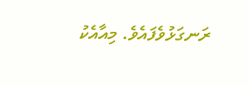ރަނގަޅުވެފައެވެ. މިއާއެކު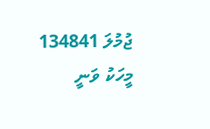ޖުމުލަ 134841 މީހަކު ވަނީ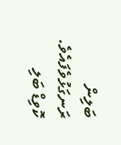ބަލިން ރަނގަޅުވެފައެވެ.
ކޮވިޑް ބަލި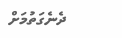ދެނެގަތުމަށް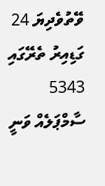ވޭތުވެދިޔަ 24 ގަޑިއިރު ތެރޭގައި 5343 ސާމްޕަލެއް ވަނީ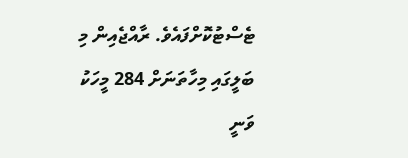ޓެސްޓުކޮށްފައެވެ. ރާއްޖެއިން މި ބަލީގައި މިހާތަނަށް 284 މީހަކު ވަނީ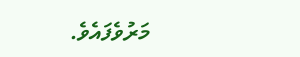މަރުވެފައެވެ.